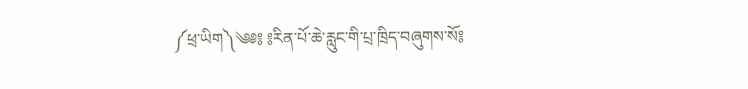༼ཕྲ་ཡིག༽༄༅༔ ༔རིན་པོ་ཆེ་རླུང་གི་པྲ་ཁྲིད་བཞུགས་སོ༔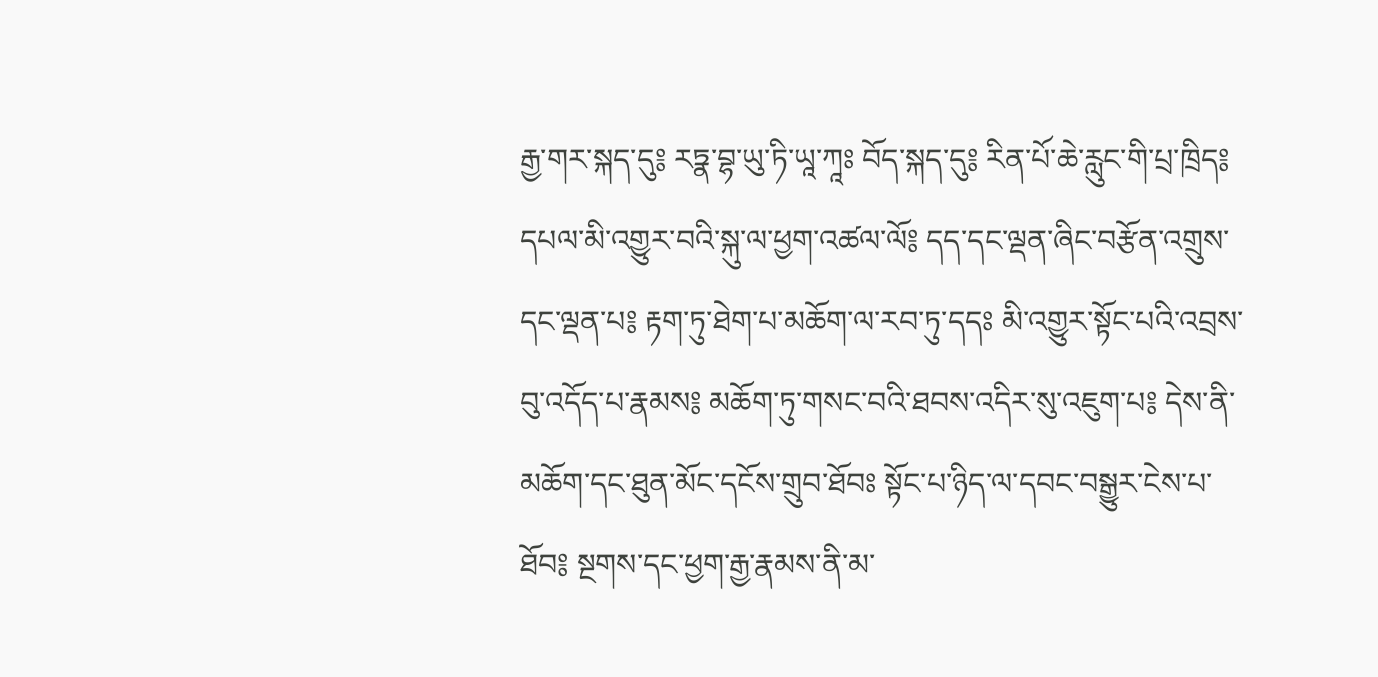རྒྱ་གར་སྐད་དུ༔ རཏྣ་བྷ་ཡུ་ཏི་ཡཱ་ཀཱཿ བོད་སྐད་དུ༔ རིན་པོ་ཆེ་རླུང་གི་པྲ་ཁྲིད༔ དཔལ་མི་འགྱུར་བའི་སྐུ་ལ་ཕྱག་འཚལ་ལོ༔ དད་དང་ལྡན་ཞིང་བརྩོན་འགྲུས་དང་ལྡན་པ༔ རྟག་ཏུ་ཐེག་པ་མཆོག་ལ་རབ་ཏུ་དདཿ མི་འགྱུར་སྟོང་པའི་འབྲས་བུ་འདོད་པ་རྣམས༔ མཆོག་ཏུ་གསང་བའི་ཐབས་འདིར་སུ་འཇུག་པ༔ དེས་ནི་མཆོག་དང་ཐུན་མོང་དངོས་གྲུབ་ཐོབཿ སྟོང་པ་ཉིད་ལ་དབང་བསྒྱུར་ངེས་པ་ཐོབ༔ སྔགས་དང་ཕྱག་རྒྱ་རྣམས་ནི་མ་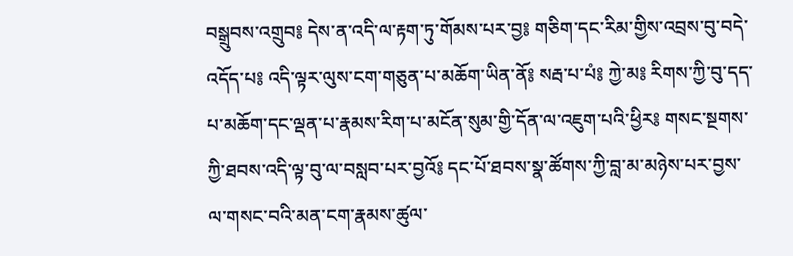བསྒྲུབས་འགྲུབ༔ དེས་ན་འདི་ལ་རྟག་ཏུ་གོམས་པར་བྱ༔ གཅིག་དང་རིམ་གྱིས་འབྲས་བུ་བདེ་འདོད་པ༔ འདི་ལྟར་ལུས་ངག་གཅུན་པ་མཆོག་ཡིན་ནོ༔ སརྦ་པ་པཾ༔ ཀྱེ་མ༔ རིགས་ཀྱི་བུ་དད་པ་མཆོག་དང་ལྡན་པ་རྣམས་རིག་པ་མངོན་སུམ་གྱི་དོན་ལ་འཇུག་པའི་ཕྱིར༔ གསང་སྔགས་ཀྱི་ཐབས་འདི་ལྟ་བུ་ལ་བསླབ་པར་བྱའོ༔ དང་པོ་ཐབས་སྣ་ཚོགས་ཀྱི་བླ་མ་མཉེས་པར་བྱས་ལ་གསང་བའི་མན་ངག་རྣམས་ཚུལ་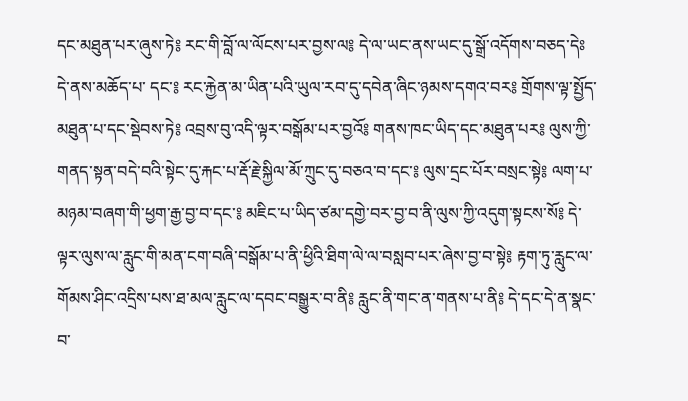དང་མཐུན་པར་ཞུས་ཏེ༔ རང་གི་བློ་ལ་ལོངས་པར་བྱས་ལ༔ དེ་ལ་ཡང་ནས་ཡང་དུ་སྒྲོ་འདོགས་བཅད་དེཿ དེ་ནས་མཆོད་པ་ དང་༔ རང་རྐྱེན་མ་ཡིན་པའི་ཡུལ་རབ་དུ་དབེན་ཞིང་ཉམས་དགའ་བར༔ གྲོགས་ལྟ་སྤྱོད་མཐུན་པ་དང་སྡེབས་ཏེ༔ འབྲས་བུ་འདི་ལྟར་བསྒོམ་པར་བྱའོ༔ གནས་ཁང་ཡིད་དང་མཐུན་པར༔ ལུས་ཀྱི་གནད་སྟན་བདེ་བའི་སྟེང་དུ་རྐང་པ་རྡོ་རྗེ་སྐྱིལ་མོ་ཀྲུང་དུ་བཅའ་བ་དང་༔ ལུས་དྲང་པོར་བསྲང་སྟེ༔ ལག་པ་མཉམ་བཞག་གི་ཕྱག་རྒྱ་བྱ་བ་དང་༔ མཇིང་པ་ཡིད་ཙམ་དགྱེ་བར་བྱ་བ་ནི་ལུས་ཀྱི་འདུག་སྟངས་སོ༔ དེ་ལྟར་ལུས་ལ་རླུང་གི་མན་ངག་བཞི་བསྒོམ་པ་ནི་ཕྱིའི་ཐིག་ལེ་ལ་བསླབ་པར་ཞེས་བྱ་བ་སྟེ༔ རྟག་ཏུ་རླུང་ལ་གོམས་ཤིང་འདྲིས་པས་ཐ་མལ་རླུང་ལ་དབང་བསྒྱུར་བ་ནི༔ རླུང་ནི་གང་ན་གནས་པ་ནི༔ དེ་དང་དེ་ན་སྣང་བ་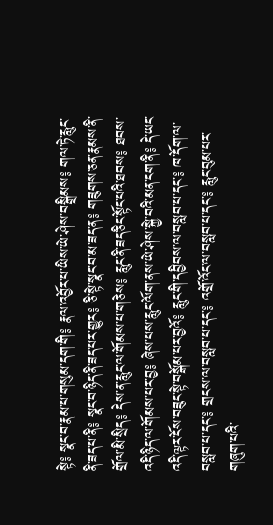སྟེ༔ སྣང་བ་རྣམ་པ་གསུམ་དག་གི༔ རྣལ་འབྱོར་པ་ཡིས་ཡེ་ཤེས་བསྒྲིམས༔ གལ་ཏེ་རླུང་ནི་ཟད་པ་ནི༔ སྣང་བ་ཉིད་ནི་ཟད་པར་གྱུར༔ ཅི་སྟེ་སྣང་བ་མ་ཟད་ན༔ གཟུགས་ཅན་རྣམས་ནི་གྲོལ་མི་སྲིད༔ དེས་ན་རླུང་ལ་གོམས་པ་གཅེས༔ རླུང་ནི་ཟད་ཅིང་སྟོང་པའི་ཐབས༔ ཐབས་འདི་ཉིད་ལ་གོམས་པར་བྱ༔ ཞེས་པས་རླུང་ལོག་ནས་ཡེ་ཤེས་སྐྱེ་བའི་མན་ངག་ནི༔ དེ་ཡང་འདི་ལྟར་ངོས་བཟུང་སྟེ་བསྒོམ་པར་བྱའོ༔ རླུང་གི་དབྱིབས་ལ་བསླབ་པ་དང་༔ ཁ་དོག་ལ་བསླབ་པ་དང་༔ གྲངས་ལ་བསླབ་པ་དང་༔ འགྲོ་འོང་ལ་བསླབ་པ་དང་༔ རླུང་བུམ་པར་གཞུག་པའི་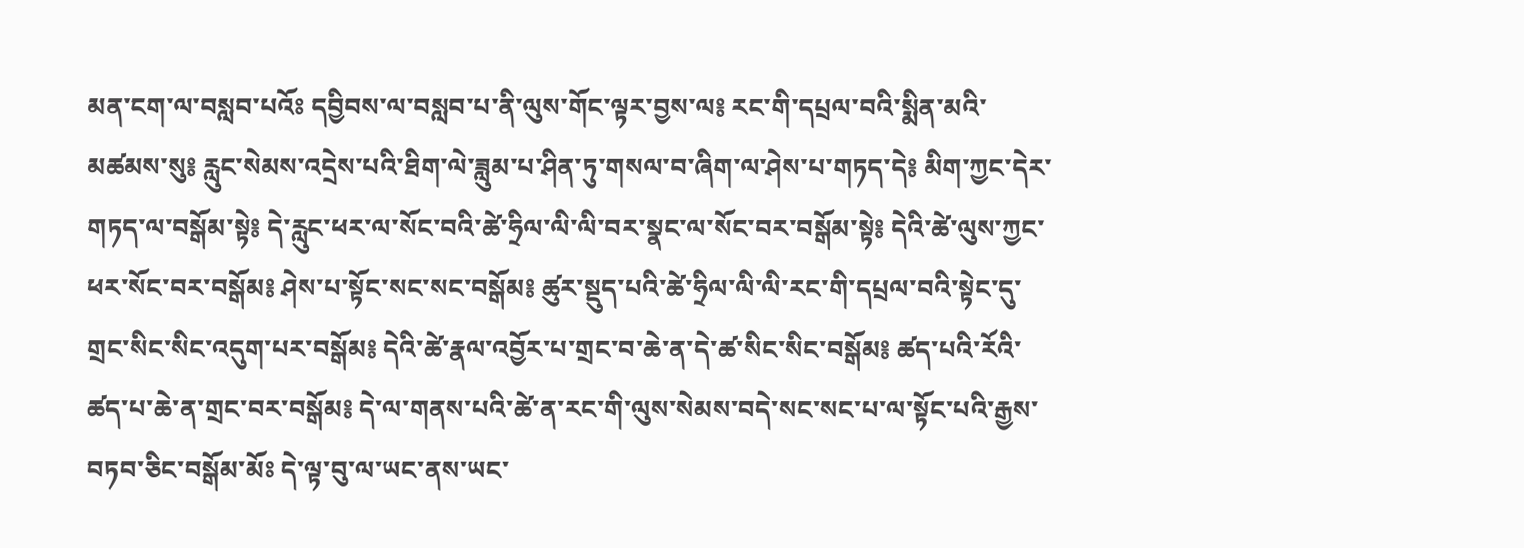མན་ངག་ལ་བསླབ་པའོཿ དབྱིབས་ལ་བསླབ་པ་ནི་ལུས་གོང་ལྟར་བྱས་ལ༔ རང་གི་དཔྲལ་བའི་སྨིན་མའི་མཚམས་སུ༔ རླུང་སེམས་འདྲེས་པའི་ཐིག་ལེ་ཟླུམ་པ་ཤིན་ཏུ་གསལ་བ་ཞིག་ལ་ཤེས་པ་གཏད་དེ༔ མིག་ཀྱང་དེར་གཏད་ལ་བསྒོམ་སྟེ༔ དེ་རླུང་ཕར་ལ་སོང་བའི་ཚེ་ཧྲིལ་ལི་ལི་བར་སྣང་ལ་སོང་བར་བསྒོམ་སྟེ༔ དེའི་ཚེ་ལུས་ཀྱང་ཕར་སོང་བར་བསྒོམ༔ ཤེས་པ་སྟོང་སང་སང་བསྒོམ༔ ཚུར་སྡུད་པའི་ཚེ་ཧྲིལ་ལི་ལི་རང་གི་དཔྲལ་བའི་སྟེང་དུ་གྲང་སིང་སིང་འདུག་པར་བསྒོམ༔ དེའི་ཚེ་རྣལ་འབྱོར་པ་གྲང་བ་ཆེ་ན་དེ་ཚ་སིང་སིང་བསྒོམ༔ ཚད་པའི་རོའི་ཚད་པ་ཆེ་ན་གྲང་བར་བསྒོམ༔ དེ་ལ་གནས་པའི་ཚེ་ན་རང་གི་ལུས་སེམས་བདེ་སང་སང་པ་ལ་སྟོང་པའི་རྒྱས་བཏབ་ཅིང་བསྒོམ་མོཿ དེ་ལྟ་བུ་ལ་ཡང་ནས་ཡང་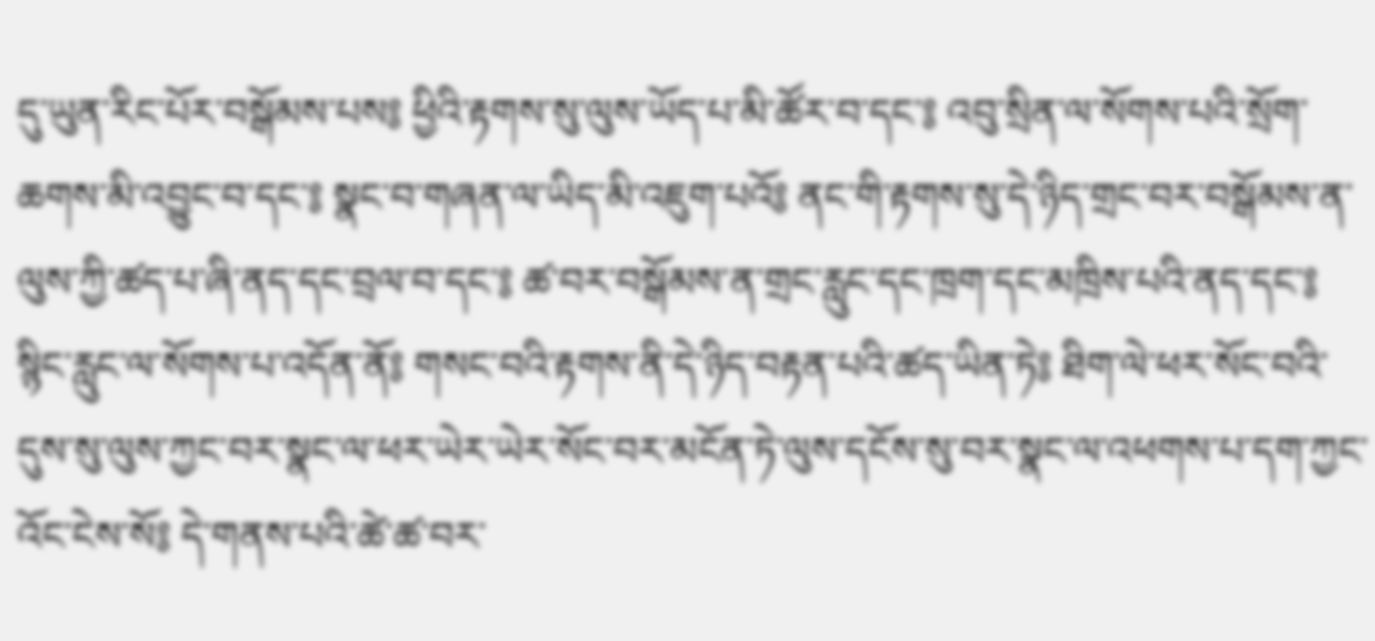དུ་ཡུན་རིང་པོར་བསྒོམས་པས༔ ཕྱིའི་རྟགས་སུ་ལུས་ཡོད་པ་མི་ཚོར་བ་དང་༔ འབུ་སྲིན་ལ་སོགས་པའི་སྲོག་ཆགས་མི་འབྱུང་བ་དང་༔ སྣང་བ་གཞན་ལ་ཡིད་མི་འཇུག་པའོ༔ ནང་གི་རྟགས་སུ་དེ་ཉིད་གྲང་བར་བསྒོམས་ན་ལུས་ཀྱི་ཚད་པ་ཞི་ནད་དང་བྲལ་བ་དང་༔ ཚ་བར་བསྒོམས་ན་གྲང་རླུང་དང་ཁྲག་དང་མཁྲིས་པའི་ནད་དང་༔ སྙིང་རླུང་ལ་སོགས་པ་འདོན་ནོ༔ གསང་བའི་རྟགས་ནི་དེ་ཉིད་བརྟན་པའི་ཚད་ཡིན་ཏེ༔ ཐིག་ལེ་ཕར་སོང་བའི་དུས་སུ་ལུས་ཀྱང་བར་སྣང་ལ་ཕར་ཡེར་ཡེར་སོང་བར་མངོན་ཏེ་ལུས་དངོས་སུ་བར་སྣང་ལ་འཕགས་པ་དག་ཀྱང་འོང་ངེས་སོ༔ དེ་གནས་པའི་ཚེ་ཚ་བར་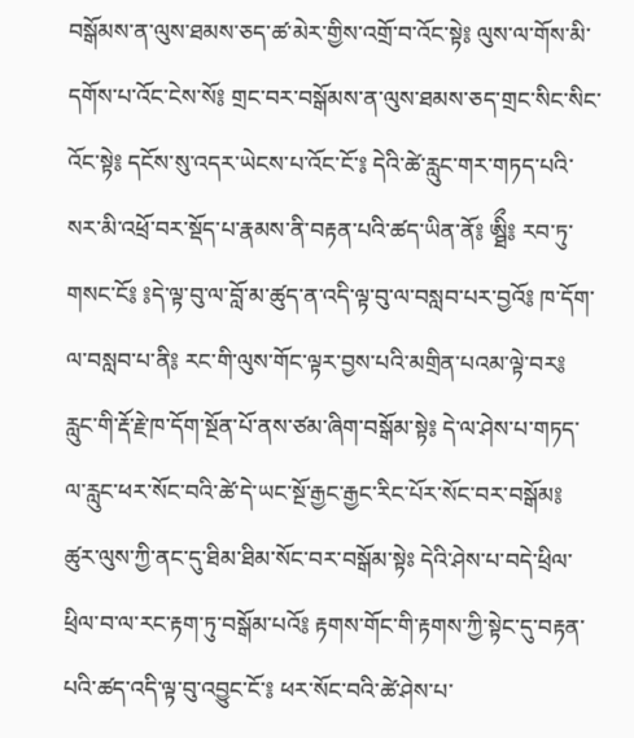བསྒོམས་ན་ལུས་ཐམས་ཅད་ཚ་མེར་གྱིས་འགྲོ་བ་འོང་སྟེ༔ ལུས་ལ་གོས་མི་དགོས་པ་འོང་ངེས་སོ༔ གྲང་བར་བསྒོམས་ན་ལུས་ཐམས་ཅད་གྲང་སིང་སིང་འོང་སྟེ༔ དངོས་སུ་འདར་ཡེངས་པ་འོང་ངོ་༔ དེའི་ཚེ་རླུང་གར་གཏད་པའི་སར་མི་འཕྲོ་བར་སྡོད་པ་རྣམས་ནི་བརྟན་པའི་ཚད་ཡིན་ནོ༔ ཨྠིྀ༔ རབ་ཏུ་གསང་ངོ༔ ༔དེ་ལྟ་བུ་ལ་བློ་མ་ཚུད་ན་འདི་ལྟ་བུ་ལ་བསླབ་པར་བྱའོ༔ ཁ་དོག་ལ་བསླབ་པ་ནི༔ རང་གི་ལུས་གོང་ལྟར་བྱས་པའི་མགྲིན་པའམ་ལྟེ་བར༔ རླུང་གི་རྡོ་རྗེ་ཁ་དོག་སྔོན་པོ་ནས་ཙམ་ཞིག་བསྒོམ་སྟེ༔ དེ་ལ་ཤེས་པ་གཏད་ལ་རླུང་ཕར་སོང་བའི་ཚེ་དེ་ཡང་སྔོ་རྒྱང་རྒྱང་རིང་པོར་སོང་བར་བསྒོམ༔ ཚུར་ལུས་ཀྱི་ནང་དུ་ཐིམ་ཐིམ་སོང་བར་བསྒོམ་སྟེཿ དེའི་ཤེས་པ་བདེ་ཕྲིལ་ཕྲིལ་བ་ལ་རང་རྟག་ཏུ་བསྒོམ་པའོ༔ རྟགས་གོང་གི་རྟགས་ཀྱི་སྟེང་དུ་བརྟན་པའི་ཚད་འདི་ལྟ་བུ་འབྱུང་ངོ་༔ ཕར་སོང་བའི་ཚེ་ཤེས་པ་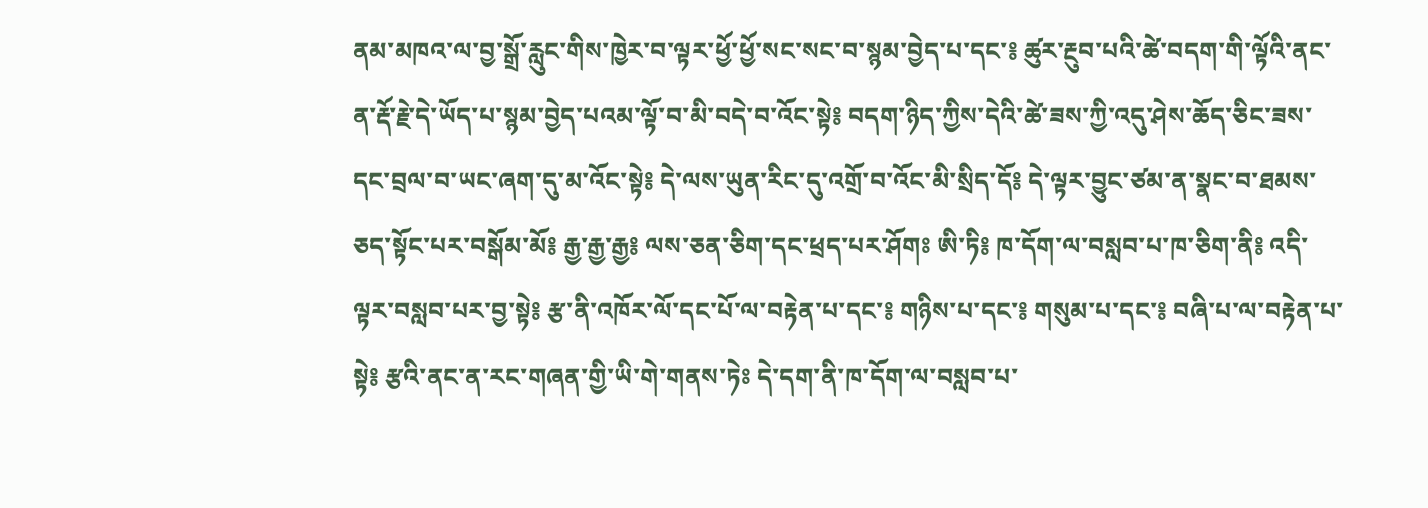ནམ་མཁའ་ལ་བྱ་སྒྲོ་རླུང་གིས་ཁྱེར་བ་ལྟར་ཕྱོ་ཕྱོ་སང་སང་བ་སྙམ་བྱེད་པ་དང་༔ ཚུར་རྔུབ་པའི་ཚེ་བདག་གི་ལྟོའི་ནང་ན་རྡོ་རྗེ་དེ་ཡོད་པ་སྙམ་བྱེད་པའམ་ལྟོ་བ་མི་བདེ་བ་འོང་སྟེ༔ བདག་ཉིད་ཀྱིས་དེའི་ཚེ་ཟས་ཀྱི་འདུ་ཤེས་ཆོད་ཅིང་ཟས་དང་བྲལ་བ་ཡང་ཞག་དུ་མ་འོང་སྟེ༔ དེ་ལས་ཡུན་རིང་དུ་འགྲོ་བ་འོང་མི་སྲིད་དོ༔ དེ་ལྟར་བྱུང་ཙམ་ན་སྣང་བ་ཐམས་ཅད་སྟོང་པར་བསྒོམ་མོ༔ རྒྱ་རྒྱ་རྒྱ༔ ལས་ཅན་ཅིག་དང་ཕྲད་པར་ཤོགཿ ཨི་ཏི༔ ཁ་དོག་ལ་བསླབ་པ་ཁ་ཅིག་ནི༔ འདི་ལྟར་བསླབ་པར་བྱ་སྟེ༔ རྩ་ནི་འཁོར་ལོ་དང་པོ་ལ་བརྟེན་པ་དང་༔ གཉིས་པ་དང་༔ གསུམ་པ་དང་༔ བཞི་པ་ལ་བརྟེན་པ་སྟེ༔ རྩའི་ནང་ན་རང་གཞན་གྱི་ཡི་གེ་གནས་ཏེཿ དེ་དག་ནི་ཁ་དོག་ལ་བསླབ་པ་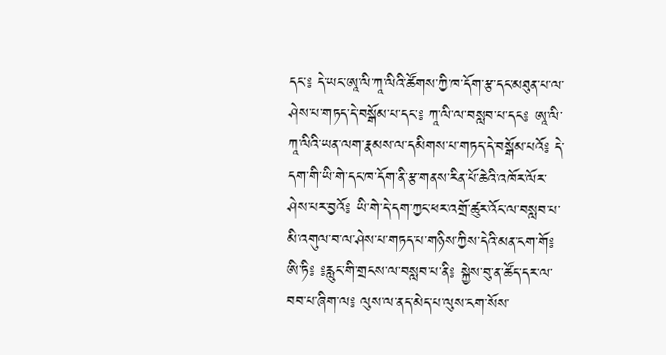དང་༔ དེ་ཡང་ཨཱ་ལི་ཀཱ་ལིའི་ཚོགས་ཀྱི་ཁ་དོག་རྩ་དང་མཐུན་པ་ལ་ཤེས་པ་གཏད་དེ་བསྒོམ་པ་དང་༔ ཀཱ་ལི་ལ་བསླབ་པ་དང༔ ཨཱ་ལི་ཀཱ་ལིའི་ཡན་ལག་རྣམས་ལ་དམིགས་པ་གཏད་དེ་བསྒོམ་པའོ༔ དེ་དག་གི་ཡི་གེ་དང་ཁ་དོག་ནི་རྩ་གནས་རིན་པོ་ཆེའི་འཁོར་ལོར་ཤེས་པར་བྱའོ༔ ཡི་གེ་དེ་དག་ཀྱང་ཕར་འགྲོ་ཚུར་འོང་ལ་བསླབ་པ་ མི་འགུལ་བ་ལ་ཤེས་པ་གཏད་པ་གཉིས་ཀྱིས་དེའི་མན་ངག་གོ༔ ཨི་ཏི༔ ༔རླུང་གི་གྲངས་ལ་བསླབ་པ་ནི༔ སྐྱེས་བུ་ན་ཚོད་དར་ལ་བབ་པ་ཞིག་ལ༔ ལུས་ལ་ནད་མེད་པ་ལུས་ངག་སོས་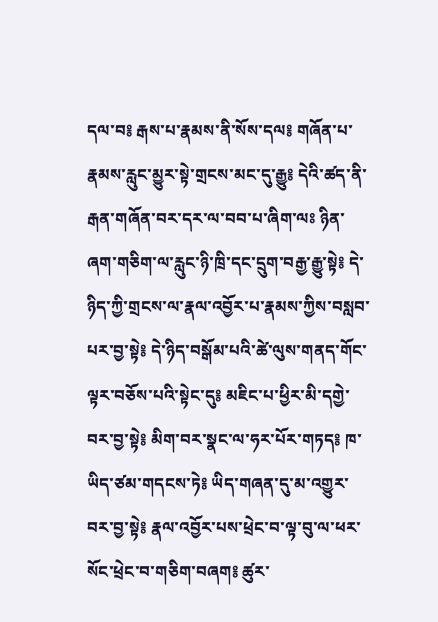དལ་བ༔ རྒས་པ་རྣམས་ནི་སོས་དལ༔ གཞོན་པ་རྣམས་རླུང་མྱུར་སྟེ་གྲངས་མང་དུ་རྒྱུ༔ དེའི་ཚད་ནི་རྒན་གཞོན་བར་དར་ལ་བབ་པ་ཞིག་ལཿ ཉིན་ཞག་གཅིག་ལ་རླུང་ཉི་ཁྲི་དང་དྲུག་བརྒྱ་རྒྱུ་སྟེ༔ དེ་ཉིད་ཀྱི་གྲངས་ལ་རྣལ་འབྱོར་པ་རྣམས་ཀྱིས་བསླབ་པར་བྱ་སྟེ༔ དེ་ཉིད་བསྒོམ་པའི་ཚེ་ལུས་གནད་གོང་ལྟར་བཅོས་པའི་སྟེང་དུ༔ མཇིང་པ་ཕྱིར་མི་དགྱེ་བར་བྱ་སྟེ༔ མིག་བར་སྣང་ལ་ཧར་པོར་གཏད༔ ཁ་ཡིད་ཙམ་གདངས་ཏེ༔ ཡིད་གཞན་དུ་མ་འགྱུར་བར་བྱ་སྟེ༔ རྣལ་འབྱོར་པས་ཕྲེང་བ་ལྟ་བུ་ལ་ཕར་སོང་ཕྲེང་བ་གཅིག་བཞག༔ ཚུར་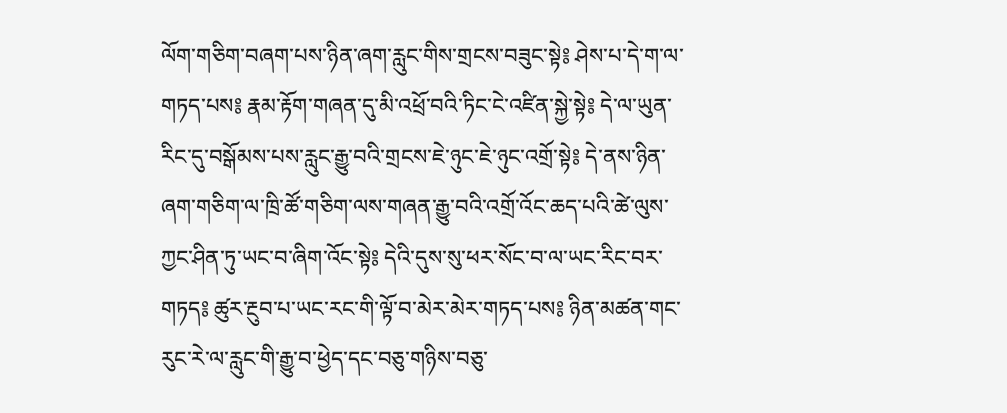ལོག་གཅིག་བཞག་པས་ཉིན་ཞག་རླུང་གིས་གྲངས་བཟུང་སྟེ༔ ཤེས་པ་དེ་ག་ལ་གཏད་པས༔ རྣམ་རྟོག་གཞན་དུ་མི་འཕྲོ་བའི་ཏིང་ངེ་འཛིན་སྐྱེ་སྟེ༔ དེ་ལ་ཡུན་རིང་དུ་བསྒོམས་པས་རླུང་རྒྱུ་བའི་གྲངས་ཇེ་ཉུང་ཇེ་ཉུང་འགྲོ་སྟེ༔ དེ་ནས་ཉིན་ཞག་གཅིག་ལ་ཁྲི་ཚོ་གཅིག་ལས་གཞན་རྒྱུ་བའི་འགྲོ་འོང་ཆད་པའི་ཚེ་ལུས་ཀྱང་ཤིན་ཏུ་ཡང་བ་ཞིག་འོང་སྟེ༔ དེའི་དུས་སུ་ཕར་སོང་བ་ལ་ཡང་རིང་བར་གཏད༔ ཚུར་རྔུབ་པ་ཡང་རང་གི་ལྟོ་བ་མེར་མེར་གཏད་པས༔ ཉིན་མཚན་གང་རུང་རེ་ལ་རླུང་གི་རྒྱུ་བ་ཕྱེད་དང་བཅུ་གཉིས་བཅུ་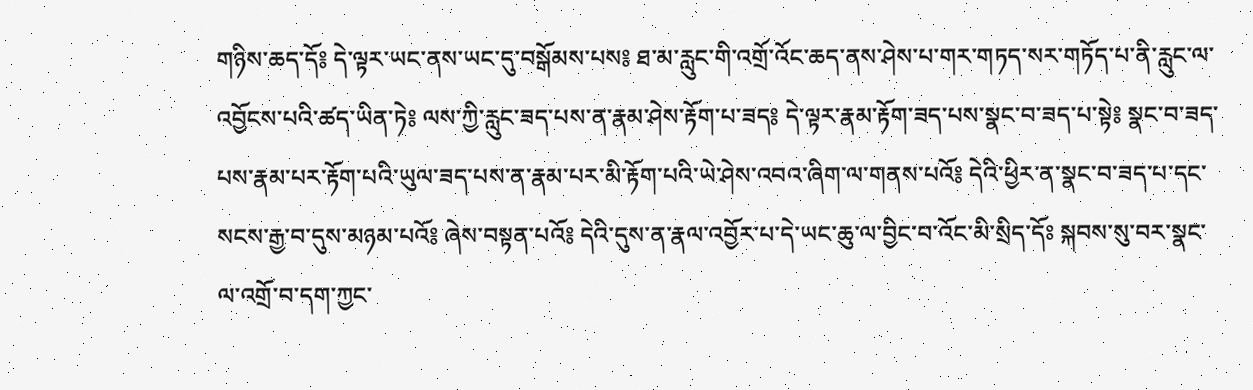གཉིས་ཆད་དོ༔ དེ་ལྟར་ཡང་ནས་ཡང་དུ་བསྒོམས་པས༔ ཐ་མ་རླུང་གི་འགྲོ་འོང་ཆད་ནས་ཤེས་པ་གར་གཏད་སར་གཏོད་པ་ནི་རླུང་ལ་འབྱོངས་པའི་ཚད་ཡིན་ཏེ༔ ལས་ཀྱི་རླུང་ཟད་པས་ན་རྣམ་ཤེས་རྟོག་པ་ཟད༔ དེ་ལྟར་རྣམ་རྟོག་ཟད་པས་སྣང་བ་ཟད་པ་སྟེ༔ སྣང་བ་ཟད་པས་རྣམ་པར་རྟོག་པའི་ཡུལ་ཟད་པས་ན་རྣམ་པར་མི་རྟོག་པའི་ཡེ་ཤེས་འབའ་ཞིག་ལ་གནས་པའོ༔ དེའི་ཕྱིར་ན་སྣང་བ་ཟད་པ་དང་སངས་རྒྱ་བ་དུས་མཉམ་པའོ༔ ཞེས་བསྟན་པའོ༔ དེའི་དུས་ན་རྣལ་འབྱོར་པ་དེ་ཡང་ཆུ་ལ་བྱིང་བ་འོང་མི་སྲིད་དོཿ སྐབས་སུ་བར་སྣང་ལ་འགྲོ་བ་དག་ཀྱང་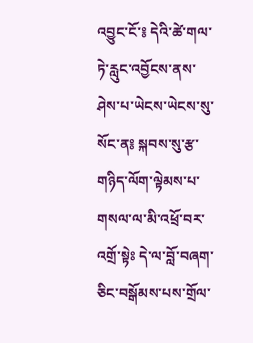འབྱུང་ངོ་༔ དེའི་ཚེ་གལ་ཏེ་རླུང་འབྱོངས་ནས་ཤེས་པ་ཡེངས་ཡེངས་སུ་སོང་ན༔ སྐབས་སུ་རྩ་གཉིད་ལོག་ལྟེམས་པ་གསལ་ལ་མི་འཕྲོ་བར་འགྲོ་སྟེཿ དེ་ལ་བློ་བཞག་ཅིང་བསྒོམས་པས་གྲོལ་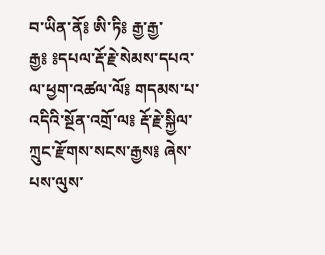བ་ཡིན་ནོ༔ ཨི་ཏི༔ རྒྱ་རྒྱ་རྒྱ༔ ༔དཔལ་རྡོ་རྗེ་སེམས་དཔའ་ལ་ཕྱག་འཚལ་ལོ༔ གདམས་པ་འདིའི་སྔོན་འགྲོ་ལ༔ རྡོ་རྗེ་སྐྱིལ་ཀྲུང་རྫོགས་སངས་རྒྱས༔ ཞེས་པས་ལུས་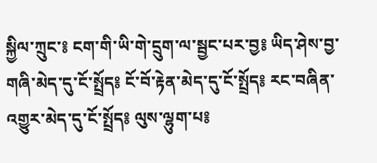སྐྱིལ་ཀྲུང་༔ ངག་གི་ཡི་གེ་དྲུག་ལ་སྦྱང་པར་བྱ༔ ཡིད་ཤེས་བྱ་གཞི་མེད་དུ་ངོ་སྤྲོད༔ ངོ་བོ་རྟེན་མེད་དུ་ངོ་སྤྲོད༔ རང་བཞིན་འགྱུར་མེད་དུ་ངོ་སྤྲོད༔ ལུས་ལྷུག་པ༔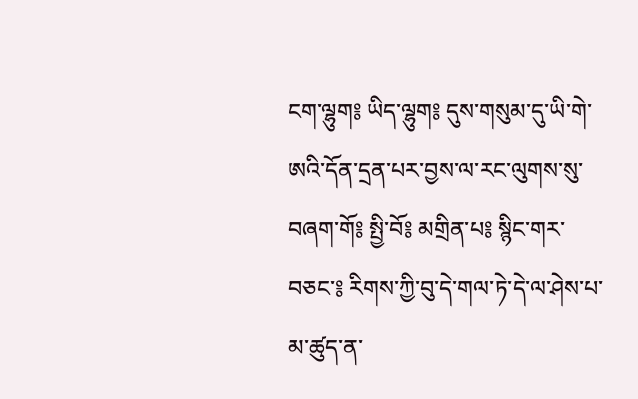ངག་ལྷུག༔ ཡིད་ལྷུག༔ དུས་གསུམ་དུ་ཡི་གེ་ཨའི་དོན་དྲན་པར་བྱས་ལ་རང་ལུགས་སུ་བཞག་གོ༔ སྤྱི་བོ༔ མགྲིན་པ༔ སྙིང་གར་བཅང་༔ རིགས་ཀྱི་བུ་དེ་གལ་ཏེ་དེ་ལ་ཤེས་པ་མ་ཚུད་ན་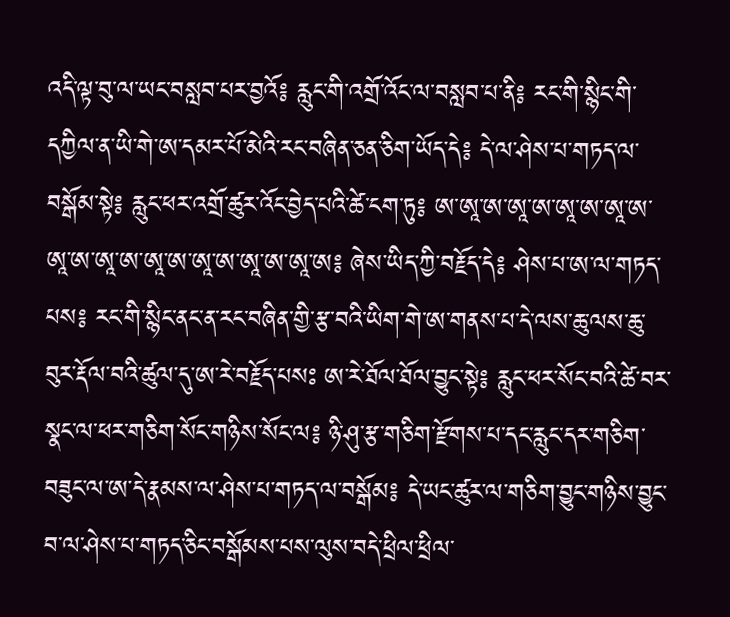འདི་ལྟ་བུ་ལ་ཡང་བསླབ་པར་བྱའོ༔ རླུང་གི་འགྲོ་འོང་ལ་བསླབ་པ་ནི༔ རང་གི་སྙིང་གི་དཀྱིལ་ན་ཡི་གེ་ཨ་དམར་པོ་མེའི་རང་བཞིན་ཅན་ཅིག་ཡོད་དེ༔ དེ་ལ་ཤེས་པ་གཏད་ལ་བསྒོམ་སྟེ༔ རླུང་ཕར་འགྲོ་ཚུར་འོང་བྱེད་པའི་ཚེ་ངག་ཏུ༔ ཨ་ཨཱ་ཨ་ཨཱ་ཨ་ཨཱ་ཨ་ཨཱ་ཨ་ཨཱ་ཨ་ཨཱ་ཨ་ཨཱ་ཨ་ཨཱ་ཨ་ཨཱ་ཨ་ཨཱ་ཨ༔ ཞེས་ཡིད་ཀྱི་བརྗོད་དེ༔ ཤེས་པ་ཨ་ལ་གཏད་པས༔ རང་གི་སྙིང་ནང་ན་རང་བཞིན་གྱི་རྩ་བའི་ཡིག་གེ་ཨ་གནས་པ་དེ་ལས་ཆུ་ལས་ཆུ་བུར་རྡོལ་བའི་ཚུལ་དུ་ཨ་རེ་བརྗོད་པསཿ ཨ་རེ་ཐོལ་ཐོལ་བྱུང་སྟེ༔ རླུང་ཕར་སོང་བའི་ཚེ་བར་སྣང་ལ་ཕར་གཅིག་སོང་གཉིས་སོང་ལ༔ ཉི་ཤུ་རྩ་གཅིག་རྫོགས་པ་དང་རླུང་དར་གཅིག་བཟུང་ལ་ཨ་དེ་རྣམས་ལ་ཤེས་པ་གཏད་ལ་བསྒོམ༔ དེ་ཡང་ཚུར་ལ་གཅིག་བྱུང་གཉིས་བྱུང་བ་ལ་ཤེས་པ་གཏད་ཅིང་བསྒོམས་པས་ལུས་བདེ་ཕྲིལ་ཕྲིལ་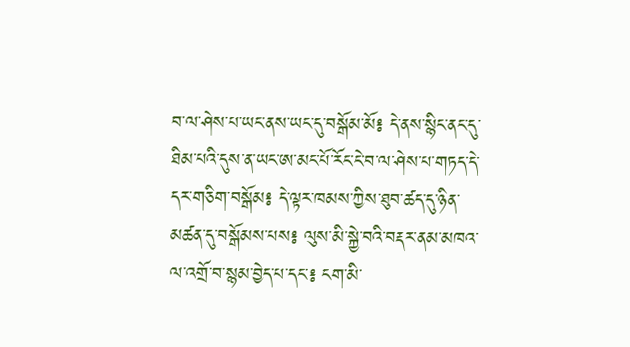བ་ལ་ཤེས་པ་ཡང་ནས་ཡང་དུ་བསྒོམ་མོ༔ དེ་ནས་སྙིང་ནང་དུ་ཐིམ་པའི་དུས་ན་ཡང་ཨ་མང་པོ་རོང་ངེ་བ་ལ་ཤེས་པ་གཏད་དེ་དར་གཅིག་བསྒོམ༔ དེ་ལྟར་ཁམས་ཀྱིས་ཐུབ་ཚད་དུ་ཉིན་མཚན་དུ་བསྒོམས་པས༔ ལུས་མི་སྐྱེ་བའི་བརྡར་ནམ་མཁའ་ལ་འགྲོ་བ་སྙམ་བྱེད་པ་དང་༔ ངག་མི་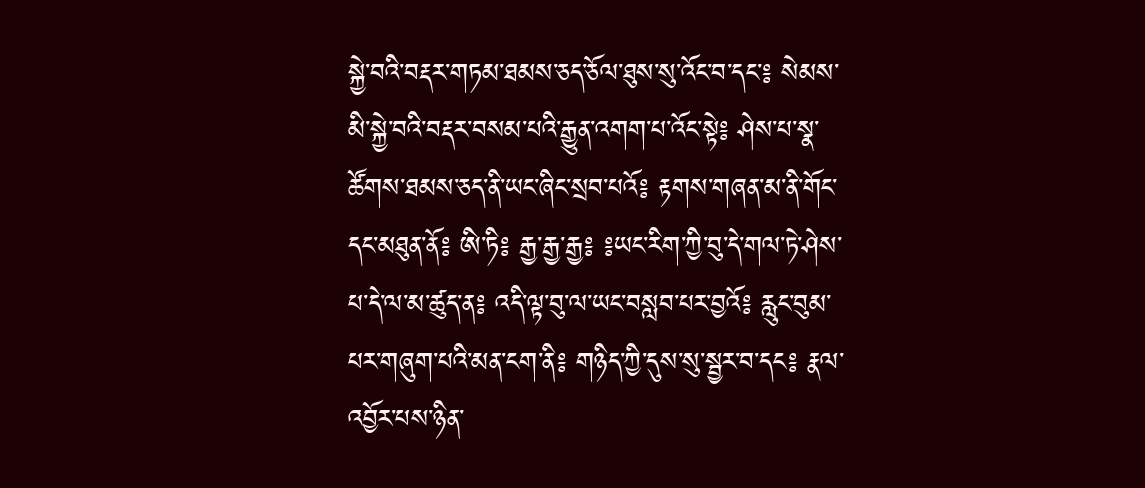སྐྱེ་བའི་བརྡར་གཏམ་ཐམས་ཅད་ཅོལ་ཐུས་སུ་འོང་བ་དང་༔ སེམས་མི་སྐྱེ་བའི་བརྡར་བསམ་པའི་རྒྱུན་འགག་པ་འོང་སྟེ༔ ཤེས་པ་སྣ་ཚོགས་ཐམས་ཅད་ནི་ཡང་ཞིང་སྲབ་པའོ༔ རྟགས་གཞན་མ་ནི་གོང་དང་མཐུན་ནོ༔ ཨི་ཏི༔ རྒྱ་རྒྱ་རྒྱ༔ ༔ཡང་རིག་ཀྱི་བུ་དེ་གལ་ཏེ་ཤེས་པ་དེ་ལ་མ་ཚུད་ན༔ འདི་ལྟ་བུ་ལ་ཡང་བསླབ་པར་བྱའོ༔ རླུང་བུམ་པར་གཞུག་པའི་མན་ངག་ནི༔ གཉིད་ཀྱི་དུས་སུ་སྦྱར་བ་དང༔ རྣལ་འབྱོར་པས་ཉིན་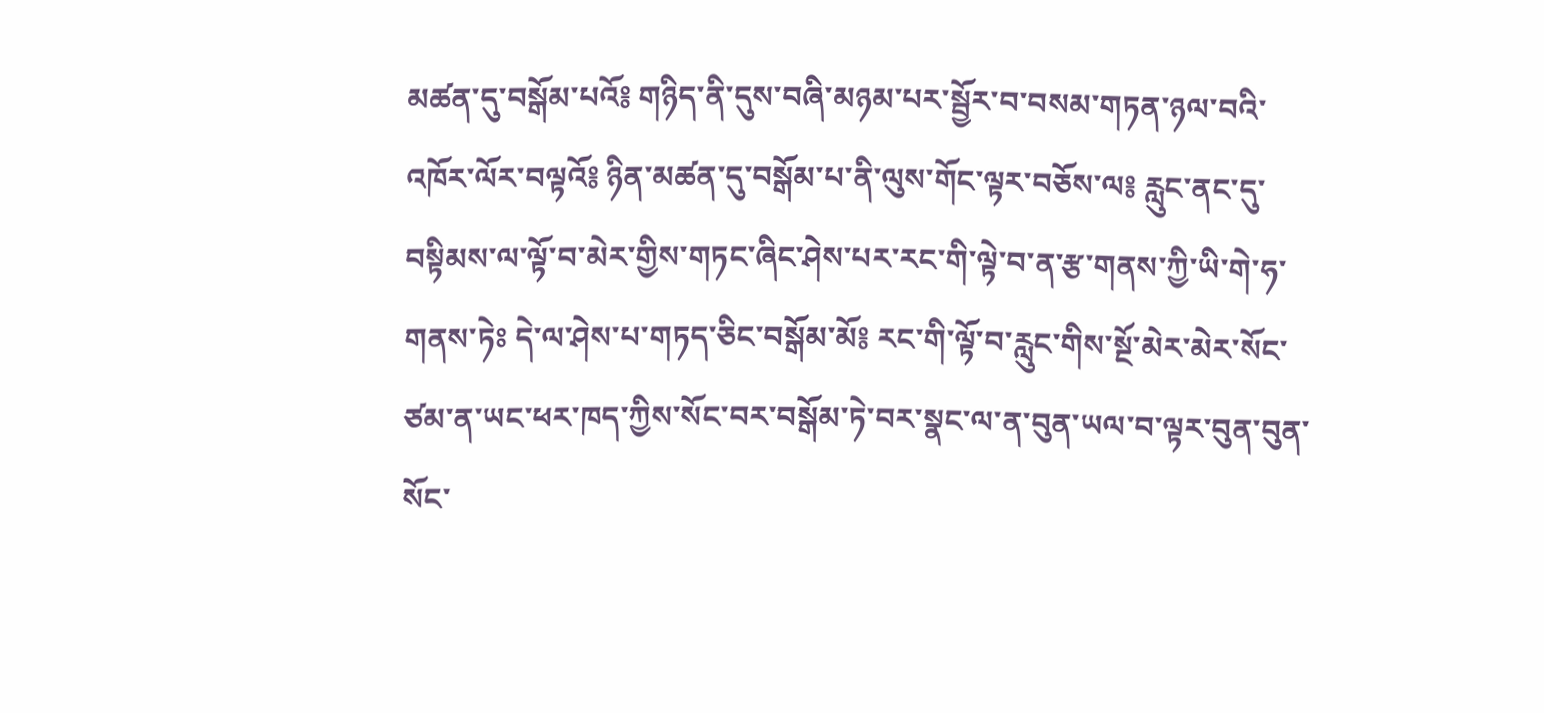མཚན་དུ་བསྒོམ་པའོ༔ གཉིད་ནི་དུས་བཞི་མཉམ་པར་སྦྱོར་བ་བསམ་གཏན་ཉལ་བའི་འཁོར་ལོར་བལྟའོ༔ ཉིན་མཚན་དུ་བསྒོམ་པ་ནི་ལུས་གོང་ལྟར་བཅོས་ལ༔ རླུང་ནང་དུ་བསྟིམས་ལ་ལྟོ་བ་མེར་གྱིས་གཏང་ཞིང་ཤེས་པར་རང་གི་ལྟེ་བ་ན་རྩ་གནས་ཀྱི་ཡི་གེ་ཧ་གནས་ཏེཿ དེ་ལ་ཤེས་པ་གཏད་ཅིང་བསྒོམ་མོ༔ རང་གི་ལྟོ་བ་རླུང་གིས་སྔོ་མེར་མེར་སོང་ཙམ་ན་ཡང་ཕར་ཁད་ཀྱིས་སོང་བར་བསྒོམ་ཏེ་བར་སྣང་ལ་ན་བུན་ཡལ་བ་ལྟར་བུན་བུན་སོང་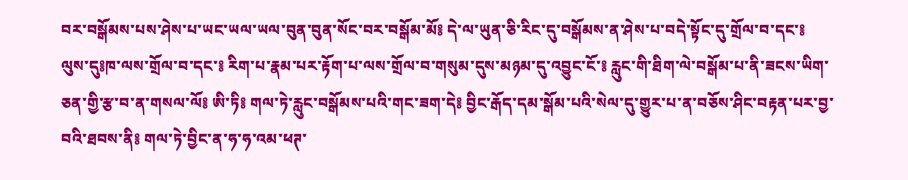བར་བསྒོམས་པས་ཤེས་པ་ཡང་ཡལ་ཡལ་བུན་བུན་སོང་བར་བསྒོམ་མོ༔ དེ་ལ་ཡུན་ཅི་རིང་དུ་བསྒོམས་ན་ཤེས་པ་བདེ་སྟོང་དུ་གྲོལ་བ་དང་༔ ལུས་དུ༔ཁ་ལས་གྲོལ་བ་དང་༔ རིག་པ་རྣམ་པར་རྟོག་པ་ལས་གྲོལ་བ་གསུམ་དུས་མཉམ་དུ་འབྱུང་ངོ་༔ རླུང་གི་ཐིག་ལེ་བསྒོམ་པ་ནི་ཟངས་ཡིག་ཅན་གྱི་རྩ་བ་ན་གསལ་ལོ༔ ཨི་ཏི༔ གལ་ཏེ་རླུང་བསྒོམས་པའི་གང་ཟག་དེ༔ བྱིང་རྒོད་དམ་སྒོམ་པའི་སེལ་དུ་གྱུར་པ་ན་བཅོས་ཤིང་བརྟན་པར་བྱ་བའི་ཐབས་ནི༔ གལ་ཏེ་བྱིང་ན་ཧ་ཧ་འམ་ཕཊ་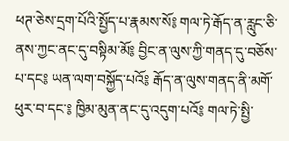ཕཊ་ཅེས་དྲག་པོའི་སྤྱོད་པ་རྣམས་སོ༔ གལ་ཏེ་རྒོད་ན་རླུང་ཅི་ནས་ཀྱང་ནང་དུ་བསྟིམ་མོ༔ བྱིང་ན་ལུས་ཀྱི་གནད་དུ་བཅོས་པ་དང༔ ཡན་ལག་བསྐྱོད་པའོ༔ རྒོད་ན་ལུས་གནད་ནི་མགོ་ཕུར་བ་དང་༔ ཁྱིམ་མུན་ནང་དུ་འདུག་པའོ༔ གལ་ཏེ་སྤྱི་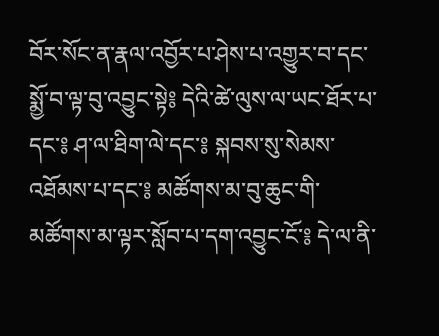བོར་སོང་ན་རྣལ་འབྱོར་པ་ཤེས་པ་འགྱུར་བ་དང་སྨྱོ་བ་ལྟ་བུ་འབྱུང་སྟེ༔ དེའི་ཚེ་ལུས་ལ་ཡང་ཐོར་པ་དང་༔ ཤ་ལ་ཐིག་ལེ་དང་༔ སྐབས་སུ་སེམས་འཐོམས་པ་དང་༔ མཚོགས་མ་བུ་ཆུང་གི་མཚོགས་མ་ལྟར་སློབ་པ་དག་འབྱུང་ངོ་༔ དེ་ལ་ནི་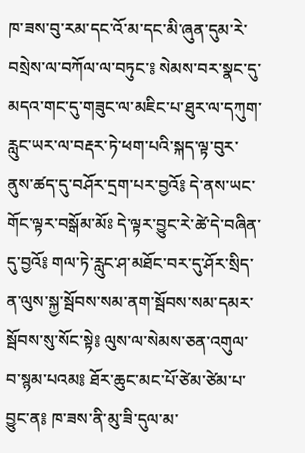ཁ་ཟས་བུ་རམ་དང་འོ་མ་དང་མི་ཞུན་དུམ་རེ་བསྲེས་ལ་བཀོལ་ལ་བཏུང་༔ སེམས་བར་སྣང་དུ་མདའ་གང་དུ་གཟུང་ལ་མཇིང་པ་ཐུར་ལ་དཀུག་རླུང་ཡར་ལ་བརྡར་ཏེ་ཕག་པའི་སྐད་ལྟ་བུར་ནུས་ཚད་དུ་བཤོར་དྲག་པར་བྱའོ༔ དེ་ནས་ཡང་གོང་ལྟར་བསྒོམ་མོཿ དེ་ལྟར་བྱུང་རེ་ཚེ་དེ་བཞིན་དུ་བྱའོ༔ གལ་ཏེ་རླུང་ཤ་མཐོང་བར་དུ་ཤོར་སྲིད་ན་ལུས་སྐྱ་སྦོབས་སམ་ནག་སྦོབས་སམ་དམར་སྦོབས་སུ་སོང་སྟེ༔ ལུས་ལ་སེམས་ཅན་འགུལ་བ་སྙམ་པའམ༔ ཐོར་ཆུང་མང་པོ་ཙེམ་ཙེམ་པ་བྱུང་ན༔ ཁ་ཟས་ནི་མུ་ཟི་དུལ་མ་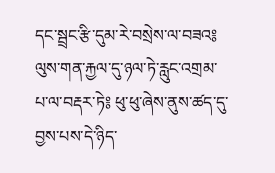དང་སྦྲང་རྩི་དུམ་རེ་བསྲེས་ལ་བཟའ༔ ལུས་གན་རྐྱལ་དུ་ཉལ་ཏེ་རླུང་འགྲམ་པ་ལ་བརྡར་ཏེ༔ ཕུ་ཕུ་ཞེས་ནུས་ཚད་དུ་བྱས་པས་དེ་ཉིད་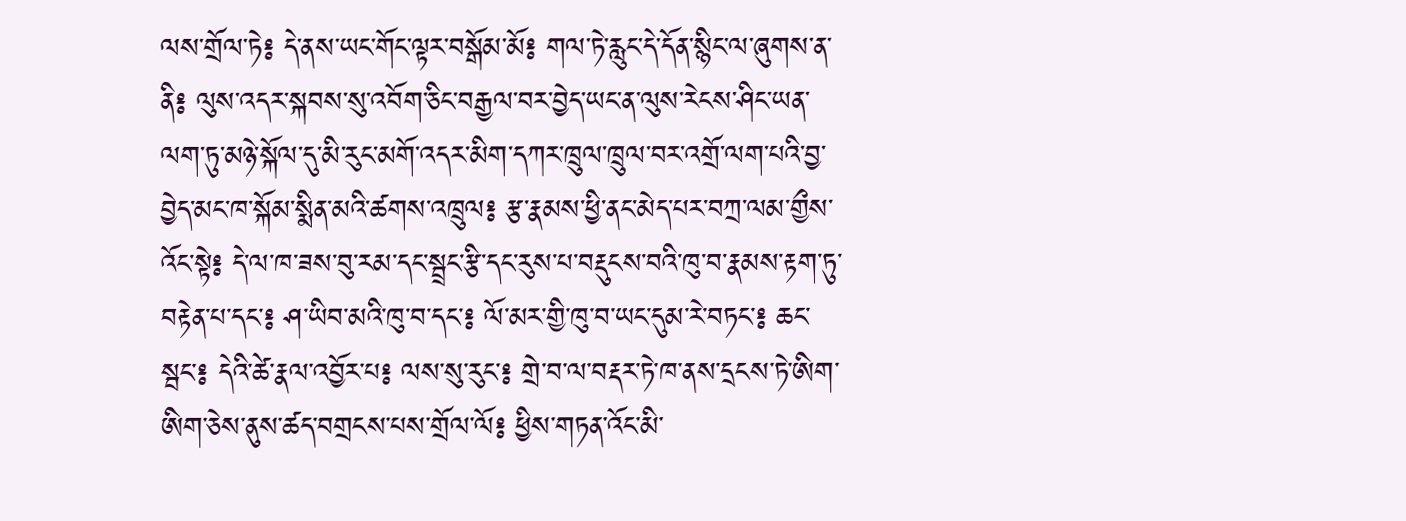ལས་གྲོལ་ཏེ༔ དེ་ནས་ཡང་གོང་ལྟར་བསྒོམ་མོ༔ གལ་ཏེ་རླུང་དེ་དོན་སྙིང་ལ་ཞུགས་ན་ནི༔ ལུས་འདར་སྐབས་སུ་འབོག་ཅིང་བརྒྱལ་བར་བྱེད་ཡང་ན་ལུས་རེངས་ཤིང་ཡན་ལག་ཏུ་མཉེ་སྐོལ་དུ་མི་རུང་མགོ་འདར་མིག་དཀར་ཁྲུལ་ཁྲུལ་བར་འགྲོ་ལག་པའི་བྱ་བྱེད་མང་ཁ་སྐོམ་སྨིན་མའི་ཚགས་འཁྲུལ༔ རྩ་རྣམས་ཕྱི་ནང་མེད་པར་བཀྲ་ལམ་གྱྀས་འོང་སྟེ༔ དེ་ལ་ཁ་ཟས་བུ་རམ་དང་སྦྲང་རྩི་དང་རུས་པ་བརྡུངས་བའི་ཁུ་བ་རྣམས་རྟག་ཏུ་བརྟེན་པ་དང་༔ ཤ་ཡིབ་མའི་ཁུ་བ་དང་༔ ལོ་མར་གྱི་ཁུ་བ་ཡང་དུམ་རེ་བཏང་༔ ཆང་སྦང་༔ དེའི་ཚེ་རྣལ་འབྱོར་པ༔ ལས་སུ་རུང་༔ གྲེ་བ་ལ་བརྡར་ཏེ་ཁ་ནས་དྲངས་ཏེ་ཨིག་ཨིག་ཅེས་ནུས་ཚད་བགྲངས་པས་གྲོལ་ལོ༔ ཕྱིས་གཏན་འོང་མི་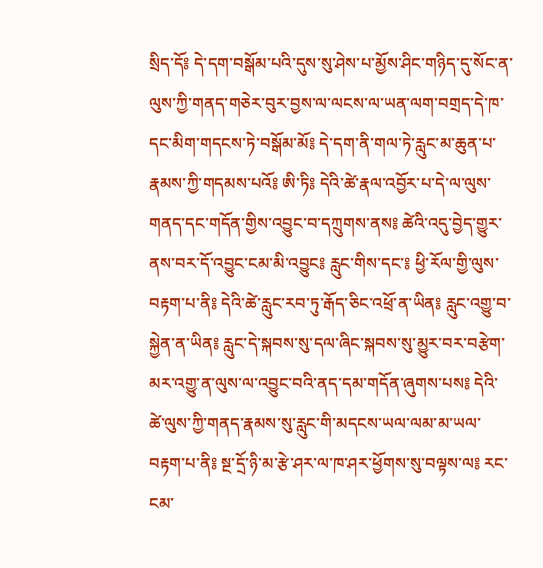སྲིད་དོ༔ དེ་དག་བསྒོམ་པའི་དུས་སུ་ཤེས་པ་མྱོས་ཤིང་གཉིད་དུ་སོང་ན་ལུས་ཀྱི་གནད་གཅེར་བུར་བྱས་ལ་ལངས་ལ་ཡན་ལག་བགྲད་དེ་ཁ་དང་མིག་གདངས་ཏེ་བསྒོམ་མོ༔ དེ་དག་ནི་གལ་ཏེ་རླུང་མ་ཆུན་པ་རྣམས་ཀྱི་གདམས་པའོ༔ ཨི་ཏི༔ དེའི་ཚེ་རྣལ་འབྱོར་པ་དེ་ལ་ལུས་གནད་དང་གདོན་གྱིས་འབྱུང་བ་དཀྲུགས་ནས༔ ཚེའི་འདུ་བྱེད་གྱུར་ནས་བར་དོ་འབྱུང་ངམ་མི་འབྱུང༔ རླུང་གིས་དང་༔ ཕྱི་རོལ་གྱི་ལུས་བརྟག་པ་ནི༔ དེའི་ཚེ་རླུང་རབ་ཏུ་རྒོད་ཅིང་འཕྲོ་ན་ཡིན༔ རླུང་འགྱུ་བ་སྐྱེན་ན་ཡིན༔ རླུང་དེ་སྐབས་སུ་དལ་ཞིང་སྐབས་སུ་མྱུར་བར་བརྩེག་མར་འགྱུ་ན་ལུས་ལ་འབྱུང་བའི་ནད་དམ་གདོན་ཞུགས་པས༔ དེའི་ཚེ་ལུས་ཀྱི་གནད་རྣམས་སུ་རླུང་གི་མདངས་ཡལ་ལམ་མ་ཡལ་བརྟག་པ་ནི༔ སྔ་དྲོ་ཉི་མ་རྩེ་ཤར་ལ་ཁ་ཤར་ཕྱོགས་སུ་བལྟས་ལ༔ རང་ངམ་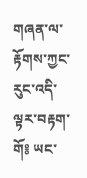གཞན་ལ་རྟོགས་ཀྱང་རུང་འདི་ལྟར་བརྟག་གོ༔ ཡང་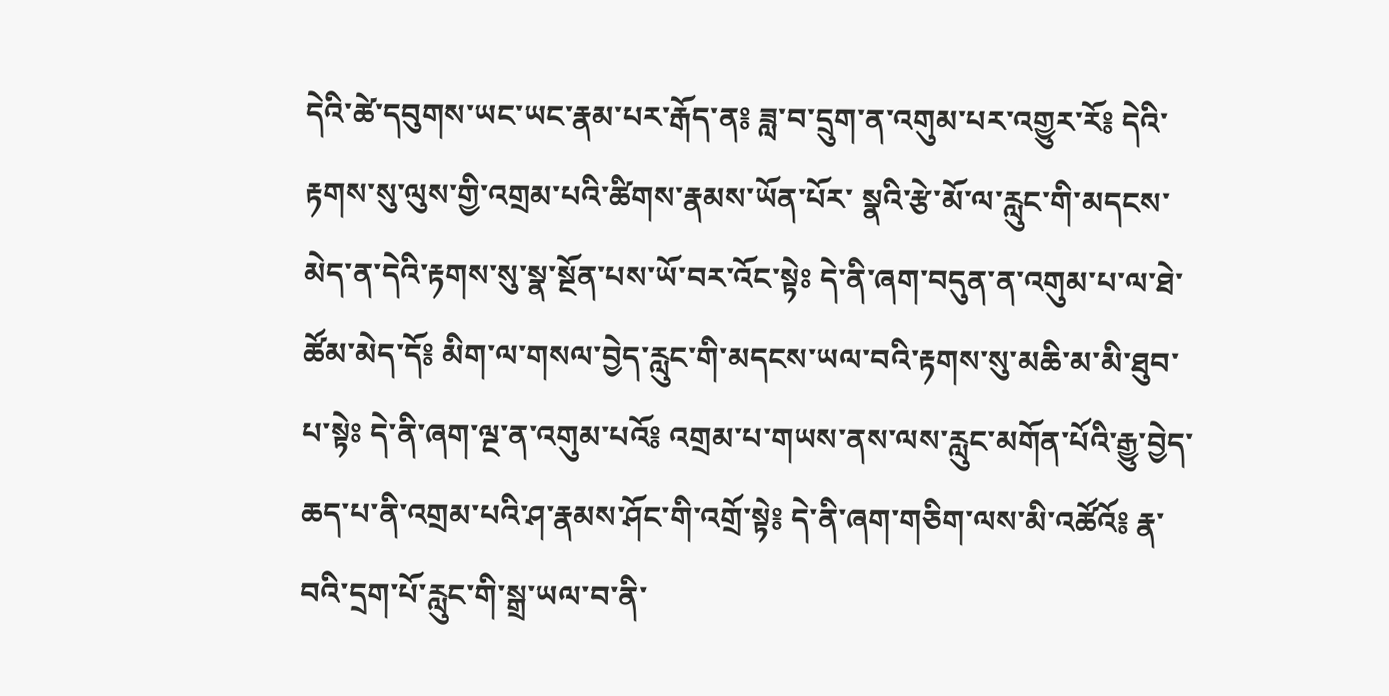དེའི་ཚེ་དབུགས་ཡང་ཡང་རྣམ་པར་རྒོད་ན༔ ཟླ་བ་དྲུག་ན་འགུམ་པར་འགྱུར་རོ༔ དེའི་རྟགས་སུ་ལུས་གྱི་འགྲམ་པའི་ཚིགས་རྣམས་ཡོན་པོར་ སྣའི་རྩེ་མོ་ལ་རླུང་གི་མདངས་མེད་ན་དེའི་རྟགས་སུ་སྣ་སྔོན་པས་ཡོ་བར་འོང་སྟེཿ དེ་ནི་ཞག་བདུན་ན་འགུམ་པ་ལ་ཐེ་ཚོམ་མེད་དོ༔ མིག་ལ་གསལ་བྱེད་རླུང་གི་མདངས་ཡལ་བའི་རྟགས་སུ་མཆི་མ་མི་ཐུབ་པ་སྟེཿ དེ་ནི་ཞག་ལྔ་ན་འགུམ་པའོ༔ འགྲམ་པ་གཡས་ནས་ལས་རླུང་མགོན་པོའི་རྒྱུ་བྱེད་ཆད་པ་ནི་འགྲམ་པའི་ཤ་རྣམས་ཤོང་གི་འགྲོ་སྟེ༔ དེ་ནི་ཞག་གཅིག་ལས་མི་འཚོའོ༔ རྣ་བའི་དྲག་པོ་རླུང་གི་སྒྲ་ཡལ་བ་ནི་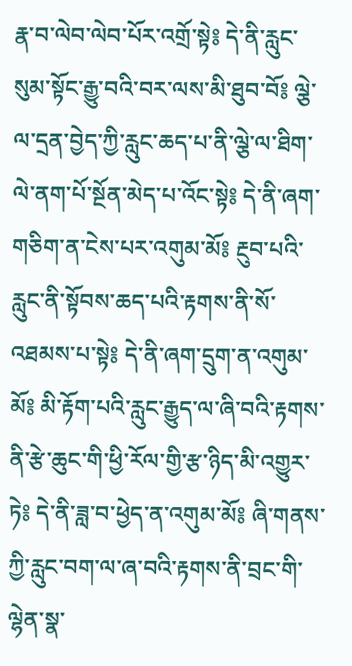རྣ་བ་ལེབ་ལེབ་པོར་འགྲོ་སྟེ༔ དེ་ནི་རླུང་སུམ་སྟོང་རྒྱུ་བའི་བར་ལས་མི་ཐུབ་བོ༔ ལྕེ་ལ་དྲན་བྱེད་ཀྱི་རླུང་ཆད་པ་ནི་ལྕེ་ལ་ཐིག་ལེ་ནག་པོ་སྔོན་མེད་པ་འོང་སྟེ༔ དེ་ནི་ཞག་གཅིག་ན་ངེས་པར་འགུམ་མོ༔ རྔུབ་པའི་རླུང་ནི་སྟོབས་ཆད་པའི་རྟགས་ནི་སོ་འཐམས་པ་སྟེ༔ དེ་ནི་ཞག་དྲུག་ན་འགུམ་མོ༔ མི་རྟོག་པའི་རླུང་རྒྱུད་ལ་ཞི་བའི་རྟགས་ནི་རྩེ་ཆུང་གི་ཕྱི་རོལ་གྱི་རྩ་ཉིད་མི་འགྱུར་ཏེ༔ དེ་ནི་ཟླ་བ་ཕྱེད་ན་འགུམ་མོ༔ ཞི་གནས་ཀྱི་རླུང་བག་ལ་ཞ་བའི་རྟགས་ནི་བྲང་གི་ལྷེན་སྣ་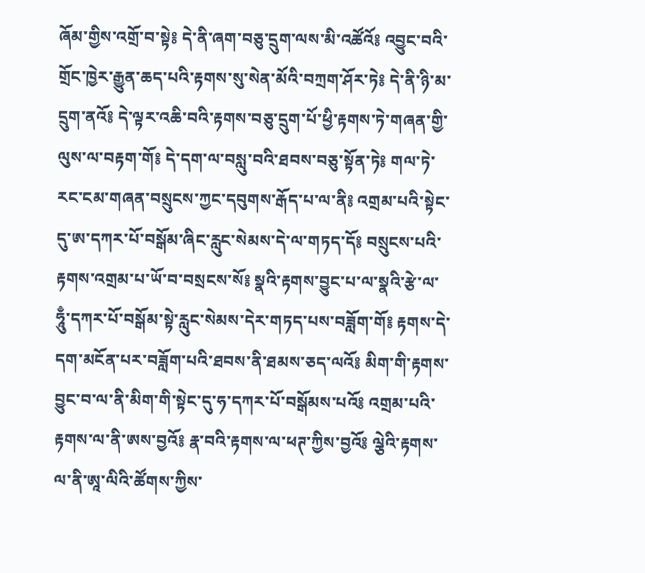ཞོམ་གྱིས་འགྲོ་བ་སྟེ༔ དེ་ནི་ཞག་བཅུ་དྲུག་ལས་མི་འཚོའོ༔ འབྱུང་བའི་གྲོང་ཁྱེར་རྒྱུན་ཆད་པའི་རྟགས་སུ་སེན་མོའི་བཀྲག་ཤོར་ཏེ༔ དེ་ནི་ཉི་མ་དྲུག་ནའོ༔ དེ་ལྟར་འཆི་བའི་རྟགས་བཅུ་དྲུག་པོ་ཕྱི་རྟགས་ཏེ་གཞན་གྱི་ལུས་ལ་བརྟག་གོ༔ དེ་དག་ལ་བསླུ་བའི་ཐབས་བཅུ་སྟོན་ཏེ༔ གལ་ཏེ་རང་ངམ་གཞན་བསྲུངས་ཀྱང་དབུགས་རྒོད་པ་ལ་ནི༔ འགྲམ་པའི་སྟེང་དུ་ཨ་དཀར་པོ་བསྒོམ་ཞིང་རླུང་སེམས་དེ་ལ་གཏད་དོ༔ བསྲུངས་པའི་རྟགས་འགྲམ་པ་ཡོ་བ་བསྲངས་སོ༔ སྣའི་རྟགས་བྱུང་པ་ལ་སྣའི་རྩེ་ལ་ཧཱུྃ་དཀར་པོ་བསྒོམ་སྟེ་རླུང་སེམས་དེར་གཏད་པས་བཟློག་གོ༔ རྟགས་དེ་དག་མངོན་པར་བཟློག་པའི་ཐབས་ནི་ཐམས་ཅད་ལའོ༔ མིག་གི་རྟགས་བྱུང་བ་ལ་ནི་མིག་གི་སྟེང་དུ་ཧ་དཀར་པོ་བསྒོམས་པའོ༔ འགྲམ་པའི་རྟགས་ལ་ནི་ཨས་བྱའོ༔ རྣ་བའི་རྟགས་ལ་ཕཊ་ཀྱིས་བྱའོ༔ ལྕེའི་རྟགས་ལ་ནི་ཨཱ་ལིའི་ཚོགས་ཀྱིས་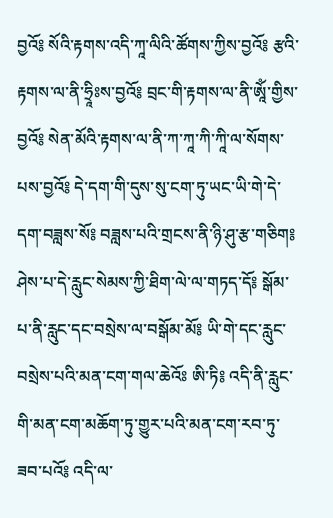བྱའོ༔ སོའི་རྟགས་འདི་ཀཱ་ལིའི་ཚོགས་ཀྱིས་བྱའོ༔ རྩའི་རྟགས་ལ་ནི་ཧྲཱིཿས་བྱའོ༔ བྲང་གི་རྟགས་ལ་ནི་ཨཱོཾ་གྱིས་བྱའོ༔ སེན་མོའི་རྟགས་ལ་ནི་ཀ་ཀཱ་ཀི་ཀཱི་ལ་སོགས་པས་བྱའོ༔ དེ་དག་གི་དུས་སུ་ངག་ཏུ་ཡང་ཡི་གེ་དེ་དག་བཟླས་སོ༔ བཟླས་པའི་གྲངས་ནི་ཉི་ཤུ་རྩ་གཅིག༔ ཤེས་པ་དེ་རླུང་སེམས་ཀྱི་ཐིག་ལེ་ལ་གཏད་དོ༔ སྒོམ་པ་ནི་རླུང་དང་བསྲེས་ལ་བསྒོམ་མོ༔ ཡི་གེ་དང་རླུང་བསྲེས་པའི་མན་ངག་གལ་ཆེའོཿ ཨི་ཏི༔ འདི་ནི་རླུང་གི་མན་ངག་མཆོག་ཏུ་གྱུར་པའི་མན་ངག་རབ་ཏུ་ཟབ་པའོ༔ འདི་ལ་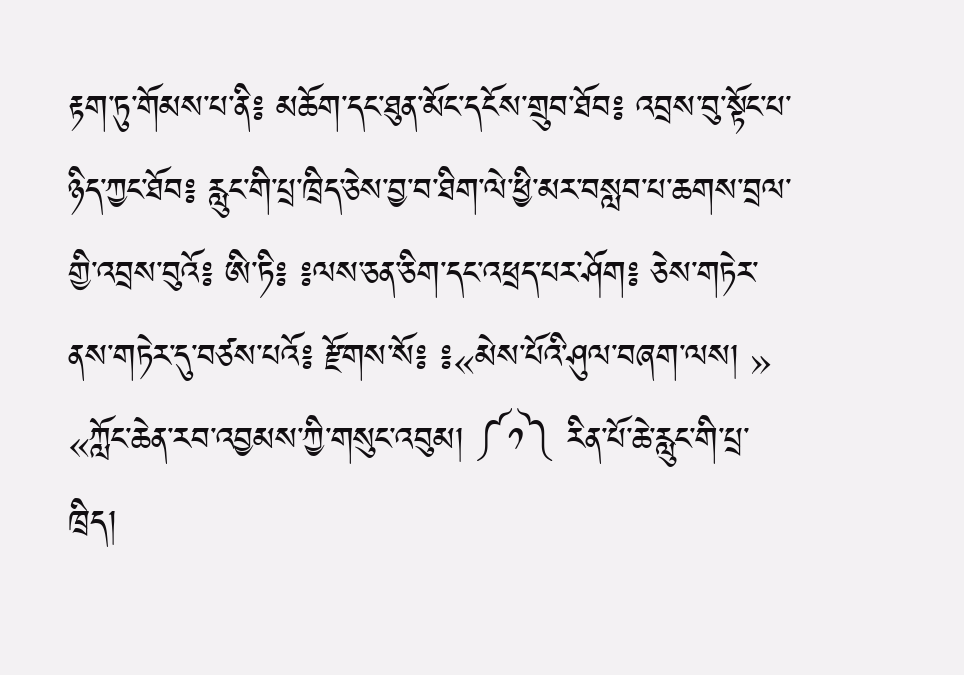རྟག་ཏུ་གོམས་པ་ནི༔ མཆོག་དང་ཐུན་མོང་དངོས་གྲུབ་ཐོབ༔ འབྲས་བུ་སྟོང་པ་ཉིད་ཀྱང་ཐོབ༔ རླུང་གི་པྲ་ཁྲིད་ཅེས་བྱ་བ་ཐིག་ལེ་ཕྱི་མར་བསླབ་པ་ཆགས་བྲལ་གྱི་འབྲས་བུའོ༔ ཨི་ཏི༔ ༔ལས་ཅན་ཅིག་དང་འཕྲད་པར་ཤོག༔ ཅེས་གཏེར་ནས་གཏེར་དུ་བཙས་པའོ༔ རྫོགས་སོ༔ ༔«མེས་པོའི་ཤུལ་བཞག་ལས། » «ཀློང་ཆེན་རབ་འབྱམས་ཀྱི་གསུང་འབུམ། ༼༡༽ རིན་པོ་ཆེ་རླུང་གི་པྲ་ཁྲིད།